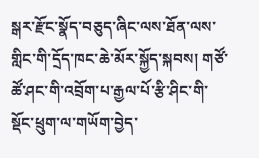སྒར་རྫོང་སྣོད་བཅུད་ཞིང་ལས་ཐོན་ལས་གླིང་གི་དྲོད་ཁང་ཆེ་མོར་སྐྱོད་སྐབས། གཙོ་ཚོ་ཤང་གི་འབྲོག་པ་རྒྱལ་པོ་རྩི་ཤིང་གི་སྡོང་ཕྲུག་ལ་གཡོག་བྱེད་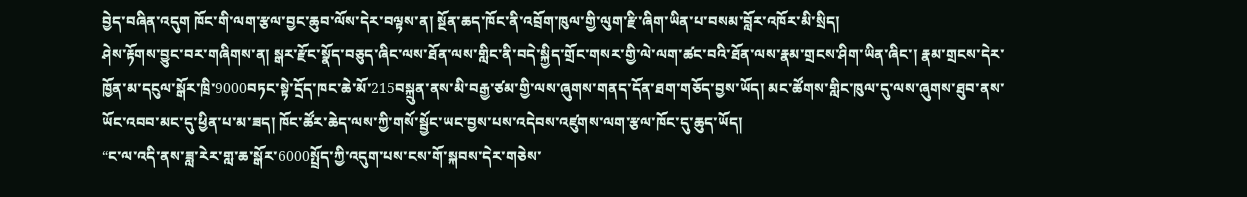བྱེད་བཞིན་འདུག ཁོང་གི་ལག་རྩལ་བྱང་ཆུབ་ལོས་དེར་བལྟས་ན། སྔོན་ཆད་ཁོང་ནི་འབྲོག་ཁུལ་གྱི་ལུག་རྫི་ཞིག་ཡིན་པ་བསམ་བློར་འཁོར་མི་སྲིད།
ཤེས་རྟོགས་བྱུང་བར་གཞིགས་ན། སྒར་རྫོང་སྣོད་བཅུད་ཞིང་ལས་ཐོན་ལས་གླིང་ནི་བདེ་སྐྱིད་གྲོང་གསར་གྱི་ལེ་ལག་ཚང་བའི་ཐོན་ལས་རྣམ་གྲངས་ཤིག་ཡིན་ཞིང་། རྣམ་གྲངས་དེར་ཁྱོན་མ་དངུལ་སྒོར་ཁྲི་9000བཏང་སྟེ་དྲོད་ཁང་ཆེ་མོ་215བསྐྲུན་ནས་མི་བརྒྱ་ཙམ་གྱི་ལས་ཞུགས་གནད་དོན་ཐག་གཅོད་བྱས་ཡོད། མང་ཚོགས་གླིང་ཁུལ་དུ་ལས་ཞུགས་ཐུབ་ནས་ཡོང་འབབ་མང་དུ་ཕྱིན་པ་མ་ཟད། ཁོང་ཚོར་ཆེད་ལས་ཀྱི་གསོ་སྦྱོང་ཡང་བྱས་པས་འདེབས་འཛུགས་ལག་རྩལ་ཁོང་དུ་ཆུད་ཡོད།
“ང་ལ་འདི་ནས་ཟླ་རེར་གླ་ཆ་སྒོར་6000སྤྲོད་ཀྱི་འདུག་པས་ངས་གོ་སྐབས་དེར་གཅེས་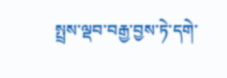སྤྲས་ལྡབ་བརྒྱ་བྱས་ཏེ་དགེ་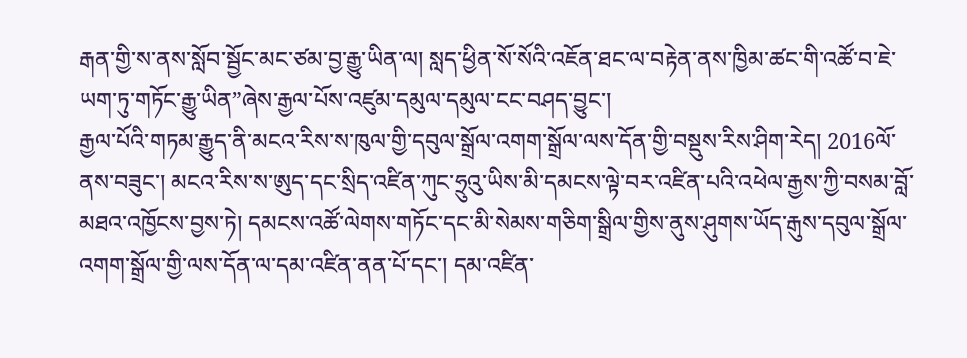རྒན་གྱི་ས་ནས་སློབ་སྦྱོང་མང་ཙམ་བྱ་རྒྱུ་ཡིན་ལ། སླད་ཕྱིན་སོ་སོའི་འཇོན་ཐང་ལ་བརྟེན་ནས་ཁྱིམ་ཚང་གི་འཚོ་བ་ཇེ་ཡག་ཏུ་གཏོང་རྒྱུ་ཡིན”ཞེས་རྒྱལ་པོས་འཛུམ་དམུལ་དམུལ་ངང་བཤད་བྱུང་།
རྒྱལ་པོའི་གཏམ་རྒྱུད་ནི་མངའ་རིས་ས་ཁུལ་གྱི་དབུལ་སྒྲོལ་འགག་སྒྲོལ་ལས་དོན་གྱི་བསྡུས་རིས་ཤིག་རེད། 2016ལོ་ནས་བཟུང་། མངའ་རིས་ས་ཨུད་དང་སྲིད་འཛིན་ཀུང་ཧྲུའུ་ཡིས་མི་དམངས་ལྟེ་བར་འཛིན་པའི་འཕེལ་རྒྱས་ཀྱི་བསམ་བློ་མཐའ་འཁྱོངས་བྱས་ཏེ། དམངས་འཚོ་ལེགས་གཏོང་དང་མི་སེམས་གཅིག་སྒྲིལ་གྱིས་ནུས་ཤུགས་ཡོད་རྒུས་དབུལ་སྒྲོལ་འགག་སྒྲོལ་གྱི་ལས་དོན་ལ་དམ་འཛིན་ནན་པོ་དང་། དམ་འཛིན་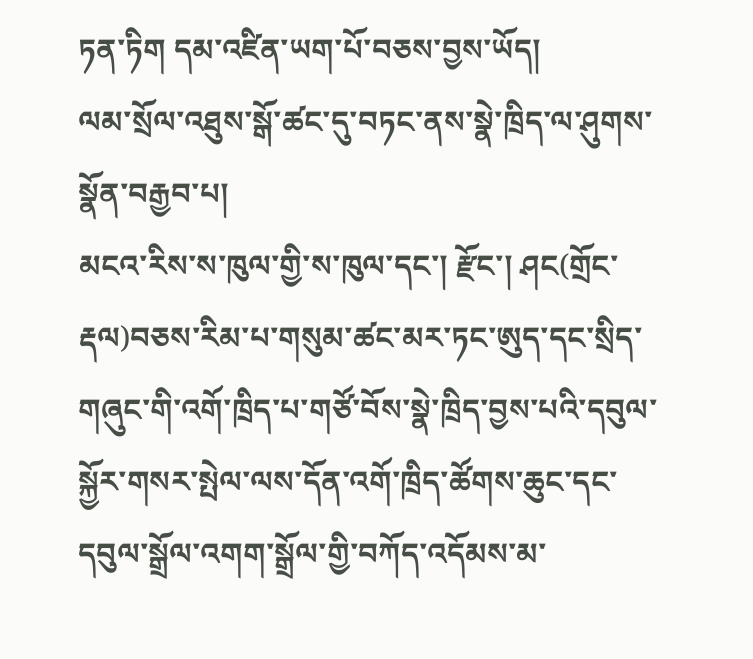ཏན་ཏིག དམ་འཛིན་ཡག་པོ་བཅས་བྱས་ཡོད།
ལམ་སྲོལ་འཐུས་སྒོ་ཚང་དུ་བཏང་ནས་སྣེ་ཁྲིད་ལ་ཤུགས་སྣོན་བརྒྱབ་པ།
མངའ་རིས་ས་ཁུལ་གྱི་ས་ཁུལ་དང་། རྫོང་། ཤང(གྲོང་རྡལ)བཅས་རིམ་པ་གསུམ་ཚང་མར་ཏང་ཨུད་དང་སྲིད་གཞུང་གི་འགོ་ཁྲིད་པ་གཙོ་བོས་སྣེ་ཁྲིད་བྱས་པའི་དབུལ་སྐྱོར་གསར་སྤེལ་ལས་དོན་འགོ་ཁྲིད་ཚོགས་ཆུང་དང་དབུལ་སྒྲོལ་འགག་སྒྲོལ་གྱི་བཀོད་འདོམས་མ་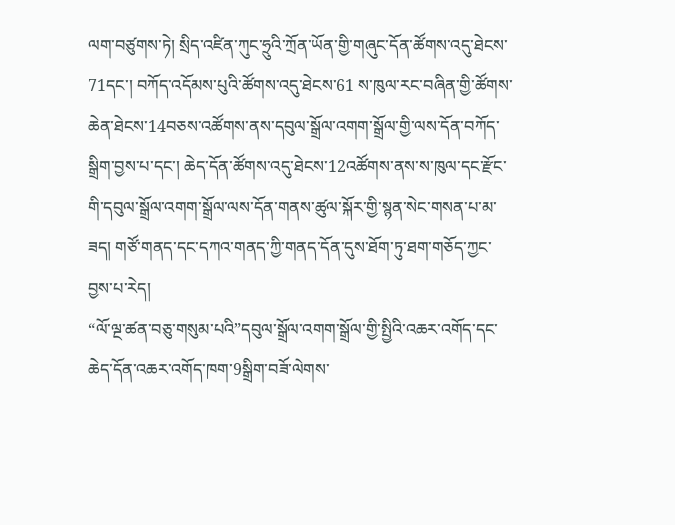ལག་བཙུགས་ཏེ། སྲིད་འཛིན་ཀུང་ཧྲུའི་ཀྲོན་ཡོན་གྱི་གཞུང་དོན་ཚོགས་འདུ་ཐེངས་71དང་། བཀོད་འདོམས་པུའི་ཚོགས་འདུ་ཐེངས་61 ས་ཁུལ་རང་བཞིན་གྱི་ཚོགས་ཆེན་ཐེངས་14བཅས་འཚོགས་ནས་དབུལ་སྒྲོལ་འགག་སྒྲོལ་གྱི་ལས་དོན་བཀོད་སྒྲིག་བྱས་པ་དང་། ཆེད་དོན་ཚོགས་འདུ་ཐེངས་12འཚོགས་ནས་ས་ཁུལ་དང་རྫོང་གི་དབུལ་སྒྲོལ་འགག་སྒྲོལ་ལས་དོན་གནས་ཚུལ་སྐོར་གྱི་སྙན་སེང་གསན་པ་མ་ཟད། གཙོ་གནད་དང་དཀའ་གནད་ཀྱི་གནད་དོན་དུས་ཐོག་ཏུ་ཐག་གཅོད་ཀྱང་བྱས་པ་རེད།
“ལོ་ལྔ་ཚན་བཅུ་གསུམ་པའི”དབུལ་སྒྲོལ་འགག་སྒྲོལ་གྱི་སྤྱིའི་འཆར་འགོད་དང་ཆེད་དོན་འཆར་འགོད་ཁག་9སྒྲིག་བཟོ་ལེགས་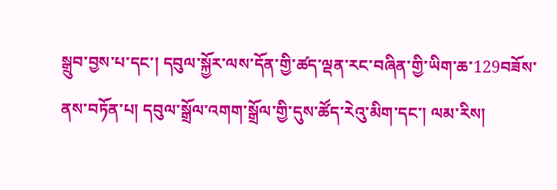སྒྲུབ་བྱས་པ་དང་། དབུལ་སྐྱོར་ལས་དོན་གྱི་ཚད་ལྡན་རང་བཞིན་གྱི་ཡིག་ཆ་129བཟོས་ནས་བཏོན་པ། དབུལ་སྒྲོལ་འགག་སྒྲོལ་གྱི་དུས་ཚོད་རེའུ་མིག་དང་། ལམ་རིས།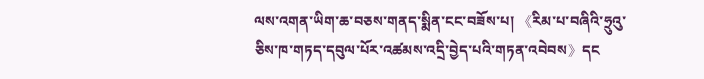ལས་འགན་ཡིག་ཆ་བཅས་གནད་སྨིན་ངང་བཟོས་པ། 《རིམ་པ་བཞིའི་ཧྲུའུ་ཅིས་ཁ་གཏད་དབུལ་པོར་འཚམས་འདྲི་བྱེད་པའི་གཏན་འབེབས》དང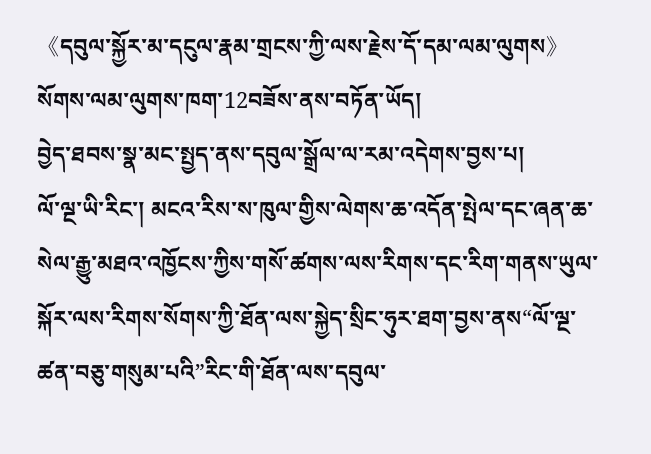《དབུལ་སྐྱོར་མ་དངུལ་རྣམ་གྲངས་ཀྱི་ལས་རྗེས་དོ་དམ་ལམ་ལུགས》སོགས་ལམ་ལུགས་ཁག་12བཟོས་ནས་བཏོན་ཡོད།
བྱེད་ཐབས་སྣ་མང་སྤྱད་ནས་དབུལ་སྒྲོལ་ལ་རམ་འདེགས་བྱས་པ།
ལོ་ལྔ་ཡི་རིང་། མངའ་རིས་ས་ཁུལ་གྱིས་ལེགས་ཆ་འདོན་སྤེལ་དང་ཞན་ཆ་སེལ་རྒྱུ་མཐའ་འཁྱོངས་ཀྱིས་གསོ་ཚགས་ལས་རིགས་དང་རིག་གནས་ཡུལ་སྐོར་ལས་རིགས་སོགས་ཀྱི་ཐོན་ལས་སྐྱེད་སྲིང་ཧུར་ཐག་བྱས་ནས“ལོ་ལྔ་ཚན་བཅུ་གསུམ་པའི”རིང་གི་ཐོན་ལས་དབུལ་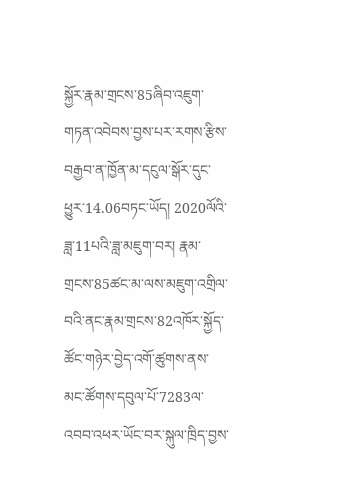སྐྱོར་རྣམ་གྲངས་85ཞིབ་འཇུག་གཏན་འབེབས་བྱས་པར་རགས་རྩིས་བརྒྱབ་ན་ཁྱོན་མ་དངུལ་སྒོར་དུང་ཕྱུར་14.06བཏང་ཡོད། 2020ལོའི་ཟླ་11པའི་ཟླ་མཇུག་བར། རྣམ་གྲངས་85ཚང་མ་ལས་མཇུག་འགྲིལ་བའི་ནང་རྣམ་གྲངས་82འཁོར་སྐྱོད་ཚོང་གཉེར་བྱེད་འགོ་ཚུགས་ནས་མང་ཚོགས་དབུལ་པོ་7283ལ་འབབ་འཕར་ཡོང་བར་སྐུལ་ཁྲིད་བྱས་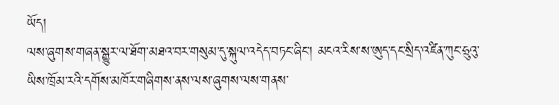ཡོད།
ལས་ཞུགས་གཞན་སྒྱུར་ལ་ཐོག་མཐའ་བར་གསུམ་དུ་སྐུལ་འདེད་བཏང་ཞིང་། མངའ་རིས་ས་ཨུད་དང་སྲིད་འཛིན་ཀུང་ཧྲུའུ་ཡིས་ཁྲོམ་རའི་དགོས་མཁོར་གཞིགས་ནས་ལས་ཞུགས་ལས་གནས་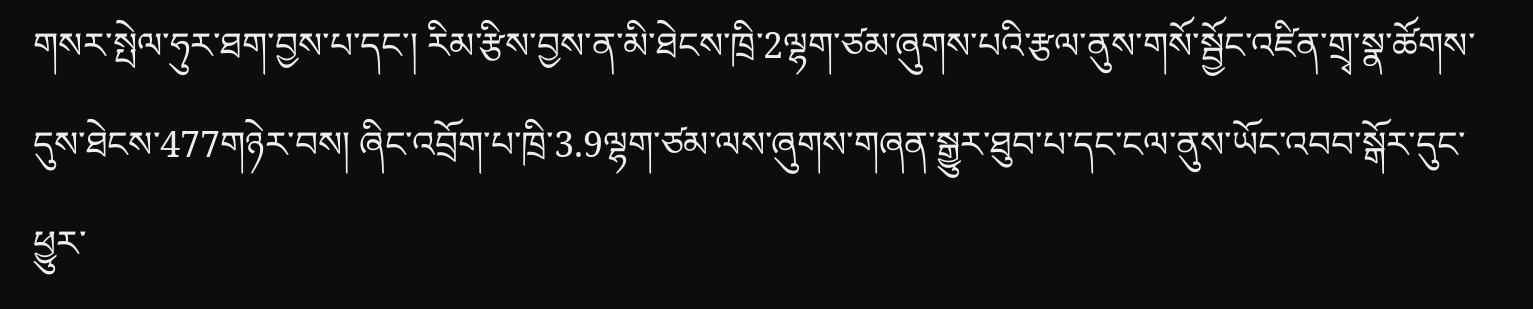གསར་སྤེལ་ཧུར་ཐག་བྱས་པ་དང་། རིམ་རྩིས་བྱས་ན་མི་ཐེངས་ཁྲི་2ལྷག་ཙམ་ཞུགས་པའི་རྩལ་ནུས་གསོ་སྦྱོང་འཛིན་གྲྭ་སྣ་ཚོགས་དུས་ཐེངས་477གཉེར་བས། ཞིང་འབྲོག་པ་ཁྲི་3.9ལྷག་ཙམ་ལས་ཞུགས་གཞན་སྒྱུར་ཐུབ་པ་དང་ངལ་ནུས་ཡོང་འབབ་སྒོར་དུང་ཕྱུར་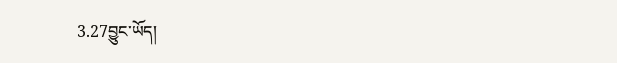3.27བྱུང་ཡོད།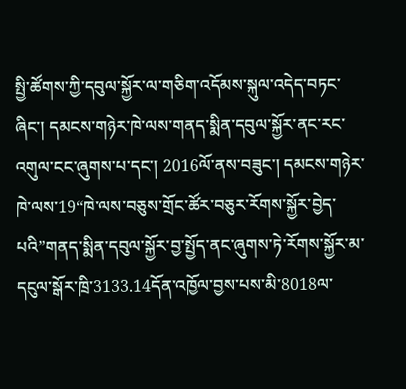སྤྱི་ཚོགས་ཀྱི་དབུལ་སྐྱོར་ལ་གཅིག་འདོམས་སྐུལ་འདེད་བཏང་ཞིང་། དམངས་གཉེར་ཁེ་ལས་གནད་སྨིན་དབུལ་སྐྱོར་ནང་རང་འགུལ་ངང་ཞུགས་པ་དང་། 2016ལོ་ནས་བཟུང་། དམངས་གཉེར་ཁེ་ལས་19“ཁེ་ལས་བཅུས་གྲོང་ཚོར་བཅུར་རོགས་སྐྱོར་བྱེད་པའི”གནད་སྨིན་དབུལ་སྐྱོར་བྱ་སྤྱོད་ནང་ཞུགས་ཏེ་རོགས་སྐྱོར་མ་དངུལ་སྒོར་ཁྲི་3133.14དོན་འཁྱོལ་བྱས་པས་མི་8018ལ་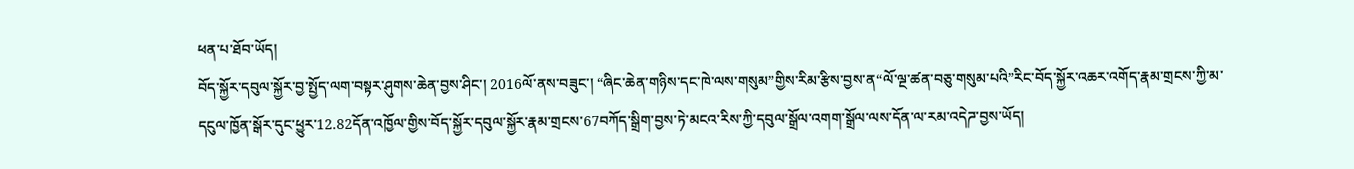ཕན་པ་ཐོབ་ཡོད།
བོད་སྐྱོར་དབུལ་སྐྱོར་བྱ་སྤྱོད་ལག་བསྟར་ཤུགས་ཆེན་བྱས་ཤིང་། 2016ལོ་ནས་བཟུང་། “ཞིང་ཆེན་གཉིས་དང་ཁེ་ལས་གསུམ”གྱིས་རིམ་རྩིས་བྱས་ན“ལོ་ལྔ་ཚན་བཅུ་གསུམ་པའི”རིང་བོད་སྐྱོར་འཆར་འགོད་རྣམ་གྲངས་ཀྱི་མ་དངུལ་ཁྱོན་སྒོར་དུང་ཕྱུར་12.82དོན་འཁྱོལ་གྱིས་བོད་སྐྱོར་དབུལ་སྐྱོར་རྣམ་གྲངས་67བཀོད་སྒྲིག་བྱས་ཏེ་མངའ་རིས་ཀྱི་དབུལ་སྒྲོལ་འགག་སྒྲོལ་ལས་དོན་ལ་རམ་འདེཌ་བྱས་ཡོད།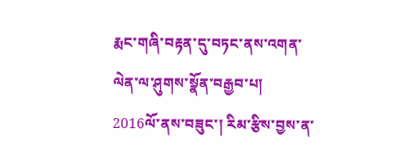རྨང་གཞི་བརྟན་དུ་བཏང་ནས་འགན་ལེན་ལ་ཤུགས་སྣོན་བརྒྱབ་པ།
2016ལོ་ནས་བཟུང་། རིམ་རྩིས་བྱས་ན་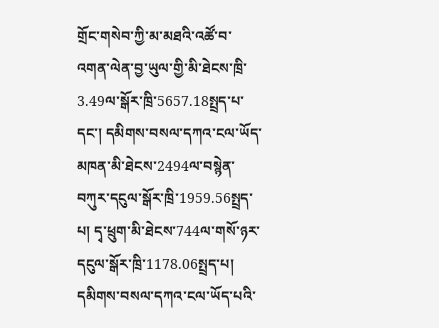གྲོང་གསེབ་ཀྱི་མ་མཐའི་འཚོ་བ་འགན་ལེན་བྱ་ཡུལ་གྱི་མི་ཐེངས་ཁྲི་3.49ལ་སྒོར་ཁྲི་5657.18སྤྲད་པ་དང་། དམིགས་བསལ་དཀའ་ངལ་ཡོད་མཁན་མི་ཐེངས་2494ལ་བསྙེན་བཀུར་དངུལ་སྒོར་ཁྲི་1959.56སྤྲད་པ། དྭ་ཕྲུག་མི་ཐེངས་744ལ་གསོ་ཉར་དངུལ་སྒོར་ཁྲི་1178.06སྤྲད་པ། དམིགས་བསལ་དཀའ་ངལ་ཡོད་པའི་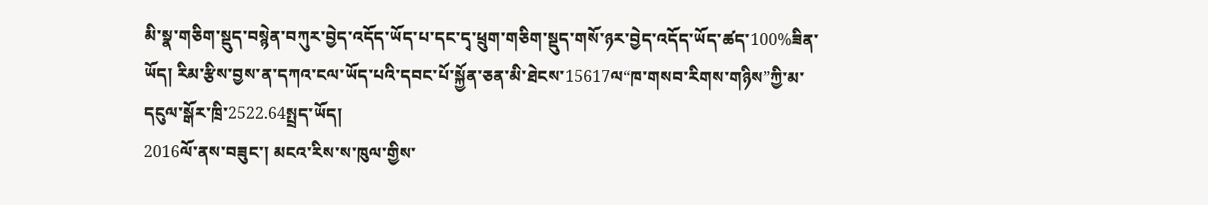མི་སྣ་གཅིག་སྡུད་བསྙེན་བཀུར་བྱེད་འདོད་ཡོད་པ་དང་དྭ་ཕྲུག་གཅིག་སྡུད་གསོ་ཉར་བྱེད་འདོད་ཡོད་ཚད་100%ཟིན་ཡོད། རིམ་རྩིས་བྱས་ན་དཀའ་ངལ་ཡོད་པའི་དབང་པོ་སྐྱོན་ཅན་མི་ཐེངས་15617ལ“ཁ་གསབ་རིགས་གཉིས”ཀྱི་མ་དངུལ་སྒོར་ཁྲི་2522.64སྤྲད་ཡོད།
2016ལོ་ནས་བཟུང་། མངའ་རིས་ས་ཁུལ་གྱིས་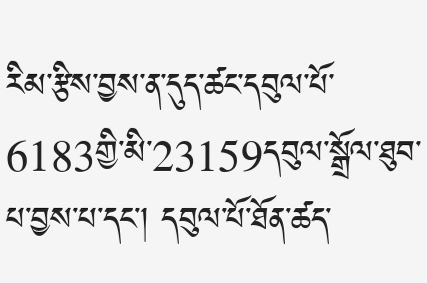རིམ་རྩིས་བྱས་ན་དུད་ཚང་དབུལ་པོ་6183གྱི་མི་23159དབུལ་སྒྲོལ་ཐུབ་པ་བྱས་པ་དང་། དབུལ་པོ་ཐོན་ཚད་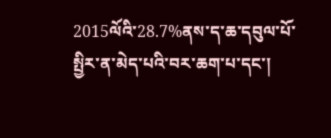2015ལོའི་28.7%ནས་ད་ཆ་དབུལ་པོ་སྤྱིར་ན་མེད་པའི་བར་ཆག་པ་དང་།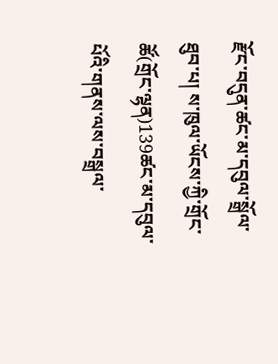རྫོང་བདུན་ཚང་མ་དབུལ་སྒྲོལ་ཐུབ་པ། ས་ཁུལ་ཡོངས་ཀྱི་གྲོང་ཚོ(གྲོང་ལྷན)139ཚང་མ་དབུལ་པོའི་གནས་ལས་བསྒྲལ་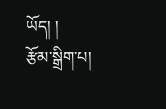ཡོད། །
རྩོམ་སྒྲིག་པ།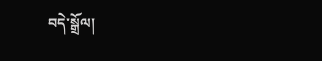བདེ་སྒྲོལ།